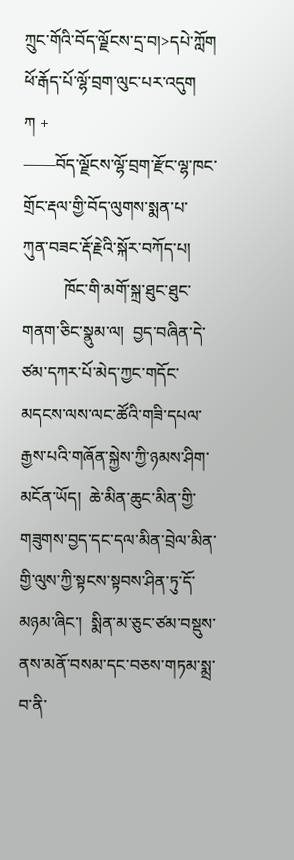ཀྲུང་གོའི་བོད་ལྗོངས་དྲ་བ།>དཔེ་ཀློག
ཕོ་རྒོད་པོ་ལྷོ་བྲག་ལུང་པར་འདུག
ཀ +
——བོད་ལྗོངས་ལྷོ་བྲག་རྫོང་ལྷ་ཁང་གྲོང་རྡལ་གྱི་བོད་ལུགས་སྨན་པ་
ཀུན་བཟང་རྡོ་རྗེའི་སྐོར་བཀོད་པ།
          ཁོང་གི་མགོ་སྐྲ་ཐུང་ཐུང་གནག་ཅིང་སྣུམ་ལ།  བྱད་བཞིན་དེ་ཙམ་དཀར་པོ་མེད་ཀྱང་གདོང་མདངས་ལས་ལང་ཚོའི་གཟི་དཔལ་རྒྱས་པའི་གཞོན་སྐྱེས་ཀྱི་ཉམས་ཤིག་མངོན་ཡོད།  ཆེ་མིན་ཆུང་མིན་གྱི་གཟུགས་བྱད་དང་དལ་མིན་བྲེལ་མིན་གྱི་ལུས་ཀྱི་སྟངས་སྟབས་ཤིན་ཏུ་དོ་མཉམ་ཞིང་།  སྨིན་མ་ཅུང་ཙམ་བསྡུས་ནས་མནོ་བསམ་དང་བཅས་གཏམ་སྨྲ་བ་ནི་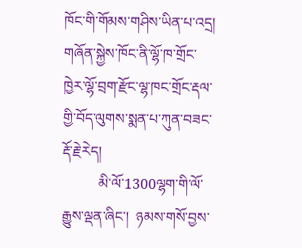ཁོང་གི་གོམས་གཤིས་ཡིན་པ་འདྲ།  གཞོན་སྐྱེས་ཁོང་ནི་ལྷོ་ཁ་གྲོང་ཁྱེར་ལྷོ་བྲག་རྫོང་ལྷ་ཁང་གྲོང་རྡལ་གྱི་བོད་ལུགས་སྨན་པ་ཀུན་བཟང་རྡོ་རྗེ་རེད།
          མི་ལོ་1300ལྷག་གི་ལོ་རྒྱུས་ལྡན་ཞིང་།  ཉམས་གསོ་བྱས་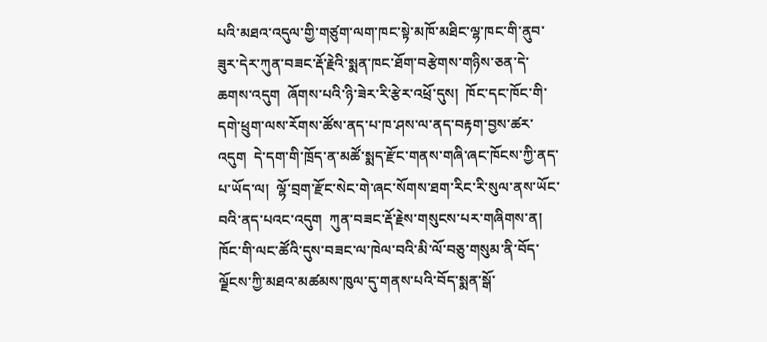པའི་མཐའ་འདུལ་གྱི་གཙུག་ལག་ཁང་སྟེ་མཁོ་མཐིང་ལྷ་ཁང་གི་ནུབ་ཟུར་དེར་ཀུན་བཟང་རྡོ་རྗེའི་སྨན་ཁང་ཐོག་བརྩེགས་གཉིས་ཅན་དེ་ཆགས་འདུག  ཞོགས་པའི་ཉི་ཟེར་རི་རྩེར་འཕྲོ་དུས།  ཁོང་དང་ཁོང་གི་དགེ་ཕྲུག་ལས་རོགས་ཚོས་ནད་པ་ཁ་ཤས་ལ་ནད་བརྟག་བྱས་ཚར་འདུག  དེ་དག་གི་ཁྲོད་ན་མཚོ་སྨད་རྫོང་གནས་གཞི་ཞང་ཁོངས་ཀྱི་ནད་པ་ཡོད་ལ།  ལྷོ་བྲག་རྫོང་སེང་གེ་ཞང་སོགས་ཐག་རིང་རི་སུལ་ནས་ཡོང་བའི་ནད་པའང་འདུག  ཀུན་བཟང་རྡོ་རྗེས་གསུངས་པར་གཞིགས་ན།  ཁོང་གི་ལང་ཚོའི་དུས་བཟང་ལ་ཁེལ་བའི་མི་ལོ་བཅུ་གསུམ་ནི་བོད་ལྗོངས་ཀྱི་མཐའ་མཚམས་ཁུལ་དུ་གནས་པའི་བོད་སྨན་སྒོ་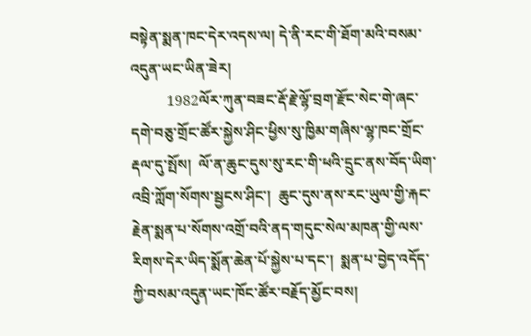བསྟེན་སྨན་ཁང་དེར་འདས་ལ། དེ་ནི་རང་གི་ཐོག་མའི་བསམ་འདུན་ཡང་ཡིན་ཟེར།
          1982ལོར་ཀུན་བཟང་རྡོ་རྗེ་ལྷོ་བྲག་རྫོང་སེང་གེ་ཞང་དགེ་བཅུ་གྲོང་ཚོར་སྐྱེས་ཤིང་ཕྱིས་སུ་ཁྱིམ་གཞིས་ལྷ་ཁང་གྲོང་རྡལ་དུ་སྤོས།  ལོ་ན་ཆུང་དུས་སུ་རང་གི་ཕའི་དྲུང་ནས་བོད་ཡིག་འབྲི་ཀློག་སོགས་སྦྱངས་ཤིང་།  ཆུང་དུས་ནས་རང་ཡུལ་གྱི་རྐང་རྗེན་སྨན་པ་སོགས་འགྲོ་བའི་ནད་གདུང་སེལ་མཁན་གྱི་ལས་རིགས་དེར་ཡིད་སྨོན་ཆེན་པོ་སྐྱེས་པ་དང་།  སྨན་པ་བྱེད་འདོད་ཀྱི་བསམ་འདུན་ཡང་ཁོང་ཚོར་བརྗོད་མྱོང་བས།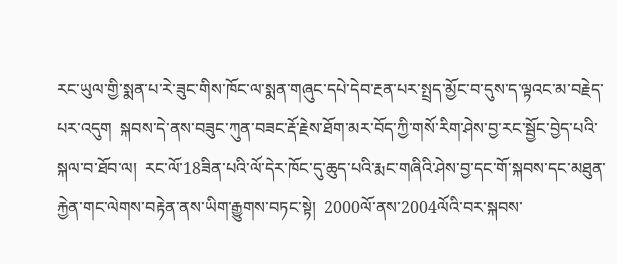རང་ཡུལ་གྱི་སྨན་པ་རེ་ཟུང་གིས་ཁོང་ལ་སྨན་གཞུང་དཔེ་དེབ་རྔན་པར་སྤྲད་མྱོང་བ་དུས་ད་ལྟའང་མ་བརྗེད་པར་འདུག  སྐབས་དེ་ནས་བཟུང་ཀུན་བཟང་རྡོ་རྗེས་ཐོག་མར་བོད་ཀྱི་གསོ་རིག་ཤེས་བྱ་རང་སྦྱོང་བྱེད་པའི་སྐལ་བ་ཐོབ་ལ།  རང་ལོ་18ཟིན་པའི་ལོ་དེར་ཁོང་དུ་ཆུད་པའི་རྨང་གཞིའི་ཤེས་བྱ་དང་གོ་སྐབས་དང་མཐུན་རྐྱེན་གང་ལེགས་བརྟེན་ནས་ཡིག་རྒྱུགས་བཏང་སྟེ།  2000ལོ་ནས་2004ལོའི་བར་སྐབས་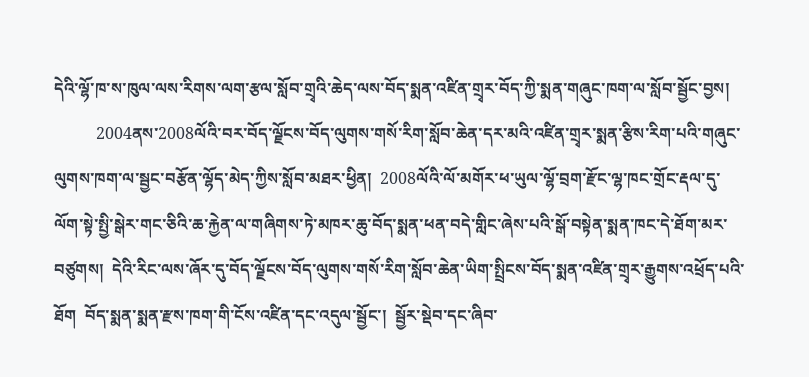དེའི་ལྷོ་ཁ་ས་ཁུལ་ལས་རིགས་ལག་རྩལ་སློབ་གྲྭའི་ཆེད་ལས་བོད་སྨན་འཛིན་གྲྭར་བོད་ཀྱི་སྨན་གཞུང་ཁག་ལ་སློབ་སྦྱོང་བྱས།
          2004ནས་2008ལོའི་བར་བོད་ལྗོངས་བོད་ལུགས་གསོ་རིག་སློབ་ཆེན་དར་མའི་འཛིན་གྲྭར་སྨན་རྩིས་རིག་པའི་གཞུང་ལུགས་ཁག་ལ་སྦྱང་བརྩོན་ལྷོད་མེད་ཀྱིས་སློབ་མཐར་ཕྱིན།  2008ལོའི་ལོ་མགོར་ཕ་ཡུལ་ལྷོ་བྲག་རྫོང་ལྷ་ཁང་གྲོང་རྡལ་དུ་ལོག་སྟེ་སྤྱི་སྒེར་གང་ཅིའི་ཆ་རྐྱེན་ལ་གཞིགས་ཏེ་མཁར་ཆུ་བོད་སྨན་ཕན་བདེ་གླིང་ཞེས་པའི་སྒོ་བསྟེན་སྨན་ཁང་དེ་ཐོག་མར་བཙུགས།  དེའི་རིང་ལས་ཞོར་དུ་བོད་ལྗོངས་བོད་ལུགས་གསོ་རིག་སློབ་ཆེན་ཡིག་སྤྲིངས་བོད་སྨན་འཛིན་གྲྭར་རྒྱུགས་འཕྲོད་པའི་ཐོག  བོད་སྨན་སྨན་རྫས་ཁག་གི་ངོས་འཛིན་དང་འདུལ་སྦྱོང་།  སྦྱོར་སྡེབ་དང་ཞིབ་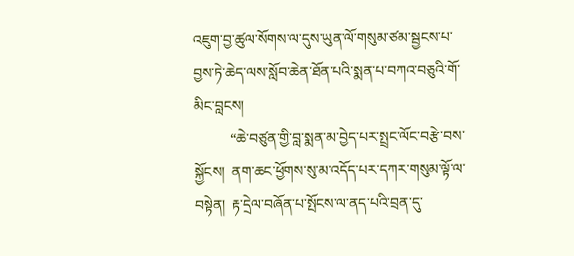འཇུག་བྱ་ཚུལ་སོགས་ལ་དུས་ཡུན་ལོ་གསུམ་ཙམ་སྦྱངས་པ་བྱས་ཏེ་ཆེད་ལས་སློབ་ཆེན་ཐོན་པའི་སྨན་པ་བཀའ་བཅུའི་གོ་མིང་བླངས།
          “ཆེ་བཙུན་གྱི་བླ་སྨན་མ་བྱེད་པར་སྤྲང་ལོང་བརྩེ་བས་སྐྱོངས།  ནག་ཆང་ཕྱོགས་སུ་མ་འདོད་པར་དཀར་གསུམ་ལྟོ་ལ་བསྟེན།  རྟ་དྲེལ་བཞོན་པ་སྤོངས་ལ་ནད་པའི་བྲན་དུ་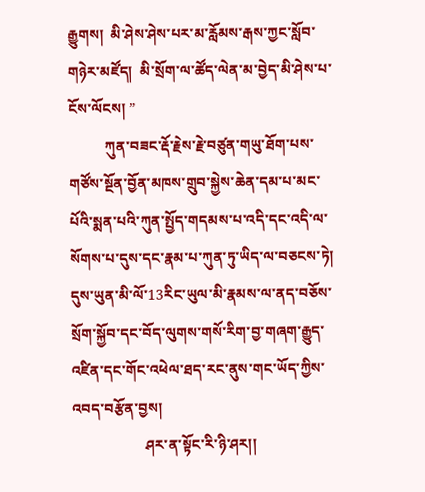རྒྱུགས།  མི་ཤེས་ཤེས་པར་མ་རློམས་རྒས་ཀྱང་སློབ་གཉེར་མཛོད།  མི་སྲོག་ལ་ཚོད་ལེན་མ་བྱེད་མི་ཤེས་པ་ངོས་ལོངས། ”
          ཀུན་བཟང་རྡོ་རྗེས་རྗེ་བཙུན་གཡུ་ཐོག་པས་གཙོས་སྔོན་བྱོན་མཁས་གྲུབ་སྐྱེས་ཆེན་དམ་པ་མང་པོའི་སྨན་པའི་ཀུན་སྤྱོད་གདམས་པ་འདི་དང་འདི་ལ་སོགས་པ་དུས་དང་རྣམ་པ་ཀུན་ཏུ་ཡིད་ལ་བཅངས་ཏེ།  དུས་ཡུན་མི་ལོ་13རིང་ཡུལ་མི་རྣམས་ལ་ནད་བཅོས་སྲོག་སྐྱོབ་དང་བོད་ལུགས་གསོ་རིག་བྱ་གཞག་རྒྱུད་འཛིན་དང་གོང་འཕེལ་ཐད་རང་ནུས་གང་ཡོད་ཀྱིས་འབད་བརྩོན་བྱས།
                    ཤར་ན་སྟོང་རི་ཉི་ཤར།།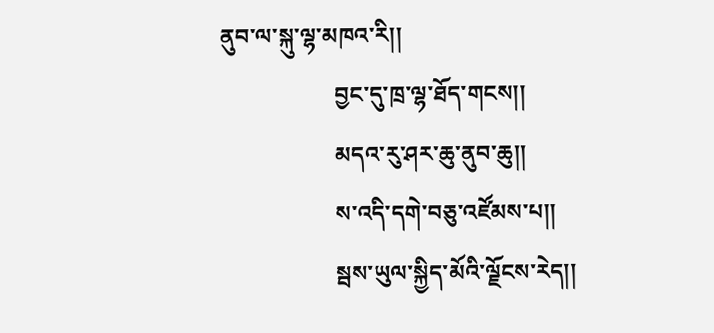ནུབ་ལ་སྐུ་ལྷ་མཁའ་རི།།
                    བྱང་དུ་ཁྲ་ལྷ་ཐོད་གངས།།
                    མདའ་རུ་ཤར་ཆུ་ནུབ་ཆུ།།
                    ས་འདི་དགེ་བཅུ་འཛོམས་པ།།
                    སྦས་ཡུལ་སྐྱིད་མོའི་ལྗོངས་རེད།།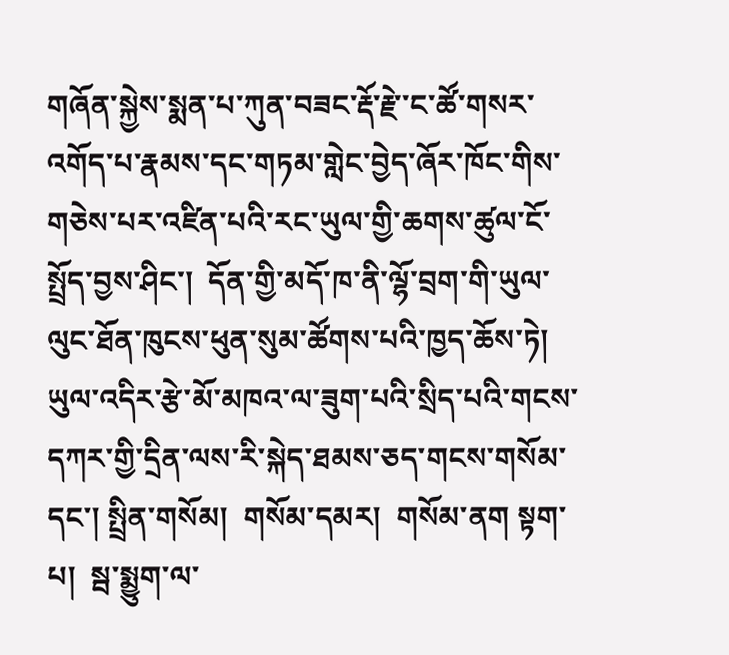གཞོན་སྐྱེས་སྨན་པ་ཀུན་བཟང་རྡོ་རྗེ་་ང་ཚོ་གསར་འགོད་པ་རྣམས་དང་གཏམ་གླེང་བྱེད་ཞོར་ཁོང་གིས་གཅེས་པར་འཛིན་པའི་རང་ཡུལ་གྱི་ཆགས་ཚུལ་ངོ་སྤྲོད་བྱས་ཤིང་།  དོན་གྱི་མདོ་ཁ་ནི་ལྷོ་བྲག་གི་ཡུལ་ལུང་ཐོན་ཁུངས་ཕུན་སུམ་ཚོགས་པའི་ཁྱད་ཆོས་ཏེ།  ཡུལ་འདིར་རྩེ་མོ་མཁའ་ལ་ཟུག་པའི་སྲིད་པའི་གངས་དཀར་གྱི་དྲིན་ལས་རི་སྐེད་ཐམས་ཅད་གངས་གསོམ་དང་། སྤྲིན་གསོམ།  གསོམ་དམར།  གསོམ་ནག སྟག་པ།  སྦ་སྨྱུག་ལ་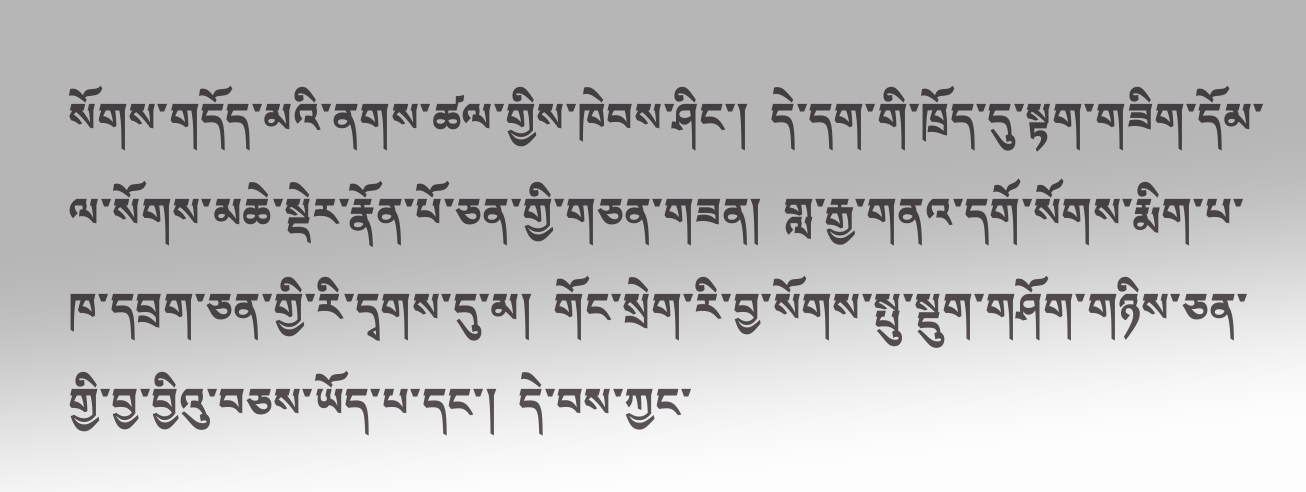སོགས་གདོད་མའི་ནགས་ཚལ་གྱིས་ཁེབས་ཤིང་།  དེ་དག་གི་ཁྲོད་དུ་སྟག་གཟིག་དོམ་ལ་སོགས་མཆེ་སྡེར་རྣོན་པོ་ཅན་གྱི་གཅན་གཟན།  གླ་རྒྱ་གནའ་དགོ་སོགས་རྨིག་པ་ཁ་དབྲག་ཅན་གྱི་རི་དྭགས་དུ་མ།  གོང་སྲེག་རི་བྱ་སོགས་སྤུ་སྡུག་གཤོག་གཉིས་ཅན་གྱི་བྱ་བྱིའུ་བཅས་ཡོད་པ་དང་།  དེ་བས་ཀྱང་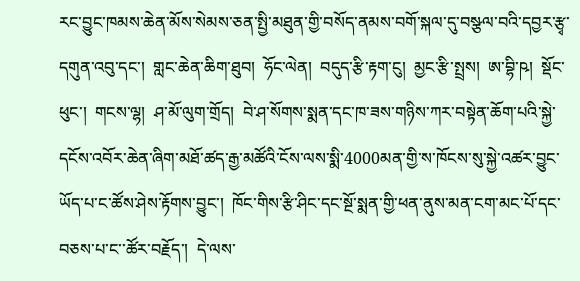རང་བྱུང་ཁམས་ཆེན་མོས་སེམས་ཅན་སྤྱི་མཐུན་གྱི་བསོད་ནམས་བགོ་སྐལ་དུ་བསྩལ་བའི་དབྱར་རྩྭ་དགུན་འབུ་དང་།  གླང་ཆེན་ཆིག་ཐུབ།  ཧོང་ལེན།  བདུད་རྩི་རྟག་ངུ།  མྱང་རྩི་སྤྲས།  ཨ་བྷི་ཥ།  སྡོང་ཕུང་།  གངས་ལྷ།  ཤ་མོ་ལུག་གྲོད།  བེ་ཤ་སོགས་སྨན་དང་ཁ་ཟས་གཉིས་ཀར་བསྟེན་ཆོག་པའི་སྐྱེ་དངོས་འབོར་ཆེན་ཞིག་མཐོ་ཚད་རྒྱ་མཚོའི་ངོས་ལས་སྨི་4000མན་གྱི་ས་ཁོངས་སུ་སྐྱེ་འཚར་བྱུང་ཡོད་པ་ང་ཚོས་ཤེས་རྟོགས་བྱུང་།  ཁོང་གིས་རྩི་ཤིང་དང་སྔོ་སྨན་གྱི་ཕན་ནུས་མན་ངག་མང་པོ་དང་བཅས་པ་ང་་ཚོར་བརྗོད་།  དེ་ལས་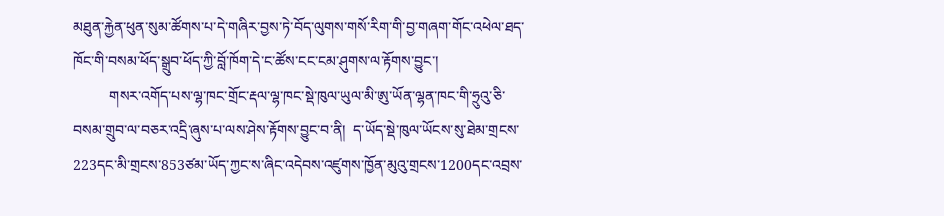མཐུན་རྐྱེན་ཕུན་སུམ་ཚོགས་པ་དེ་གཞིར་བྱས་ཏེ་བོད་ལུགས་གསོ་རིག་གི་བྱ་གཞག་གོང་འཕེལ་ཐད་ཁོང་གི་བསམ་ཕོད་སྒྲུབ་ཕོད་ཀྱི་བློ་ཁོག་དེ་ང་ཚོས་ངང་ངམ་ཤུགས་ལ་རྟོགས་བྱུང་།
          གསར་འགོད་པས་ལྷ་ཁང་གྲོང་རྡལ་ལྷ་ཁང་སྡེ་ཁུལ་ཡུལ་མི་ཨུ་ཡོན་ལྷན་ཁང་གི་ཧྲུའུ་ཅི་བསམ་གྲུབ་ལ་བཅར་འདྲི་ཞུས་པ་ལས་ཤེས་རྟོགས་བྱུང་བ་ནི།  ད་ཡོད་སྡེ་ཁུལ་ཡོངས་སུ་ཐེམ་གྲངས་223དང་མི་གྲངས་853ཙམ་ཡོད་ཀྱང་ས་ཞིང་འདེབས་འཛུགས་ཁྱོན་མུའུ་གྲངས་1200དང་འབྲས་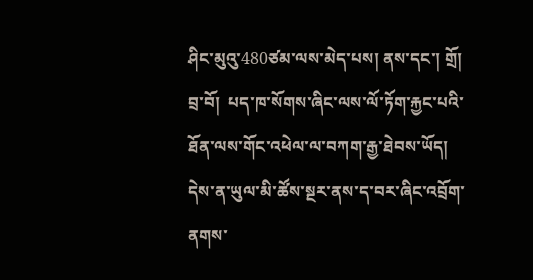ཤིང་མུའུ་480ཙམ་ལས་མེད་པས། ནས་དང་། གྲོ།  བྲ་བོ།  པད་ཁ་སོགས་ཞིང་ལས་ལོ་ཏོག་རྐྱང་པའི་ཐོན་ལས་གོང་འཕེལ་ལ་བཀག་རྒྱ་ཐེབས་ཡོད།  དེས་ན་ཡུལ་མི་ཚོས་སྔར་ནས་ད་བར་ཞིང་འབྲོག་ནགས་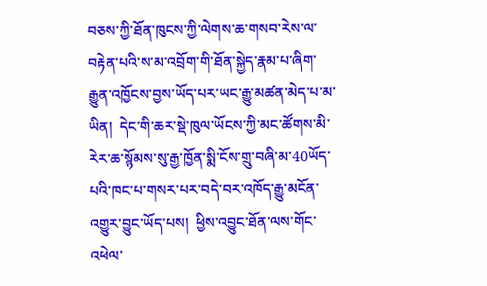བཅས་ཀྱི་ཐོན་ཁུངས་ཀྱི་ལེགས་ཆ་གསབ་རེས་ལ་བརྟེན་པའི་ས་མ་འབྲོག་གི་ཐོན་སྐྱེད་རྣམ་པ་ཞིག་རྒྱུན་འཁྱོངས་བྱས་ཡོད་པར་ཡང་རྒྱུ་མཚན་མེད་པ་མ་ཡིན།  དེང་གི་ཆར་སྡེ་ཁུལ་ཡོངས་ཀྱི་མང་ཚོགས་མི་རེར་ཆ་སྙོམས་སུ་རྒྱ་ཁྱོན་སྨི་ངོས་གྲུ་བཞི་མ་40ཡོད་པའི་ཁང་པ་གསར་པར་བདེ་བར་འཁོད་རྒྱུ་མངོན་འགྱུར་བྱུང་ཡོད་པས།  ཕྱིས་འབྱུང་ཐོན་ལས་གོང་འཕེལ་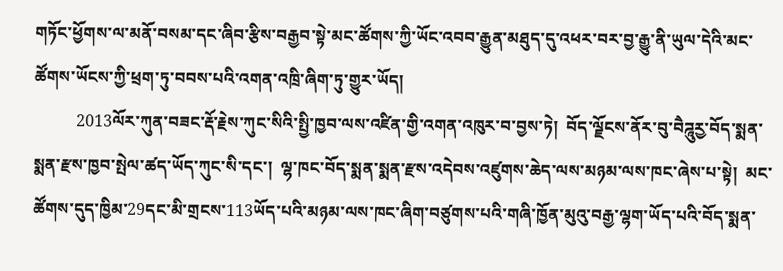གཏོང་ཕྱོགས་ལ་མནོ་བསམ་དང་ཞིབ་རྩིས་བརྒྱབ་སྟེ་མང་ཚོགས་ཀྱི་ཡོང་འབབ་རྒྱུན་མཐུད་དུ་འཕར་བར་བྱ་རྒྱུ་ནི་ཡུལ་དེའི་མང་ཚོགས་ཡོངས་ཀྱི་ཕྲག་ཏུ་བབས་པའི་འགན་འཁྲི་ཞིག་ཏུ་གྱུར་ཡོད།
          2013ལོར་ཀུན་བཟང་རྡོ་རྗེས་ཀུང་སིའི་སྤྱི་ཁྱབ་ལས་འཛིན་གྱི་འགན་འཁུར་བ་བྱས་ཏེ།  བོད་ལྗོངས་ནོར་བུ་བཻཌཱུརྱ་བོད་སྨན་སྨན་རྫས་ཁྱབ་སྤེལ་ཚད་ཡོད་ཀུང་སི་དང་།  ལྷ་ཁང་བོད་སྨན་སྨན་རྫས་འདེབས་འཛུགས་ཆེད་ལས་མཉམ་ལས་ཁང་ཞེས་པ་སྟེ།  མང་ཚོགས་དུད་ཁྱིམ་29དང་མི་གྲངས་113ཡོད་པའི་མཉམ་ལས་ཁང་ཞིག་བཙུགས་པའི་གཞི་ཁྱོན་མུའུ་བརྒྱ་ལྷག་ཡོད་པའི་བོད་སྨན་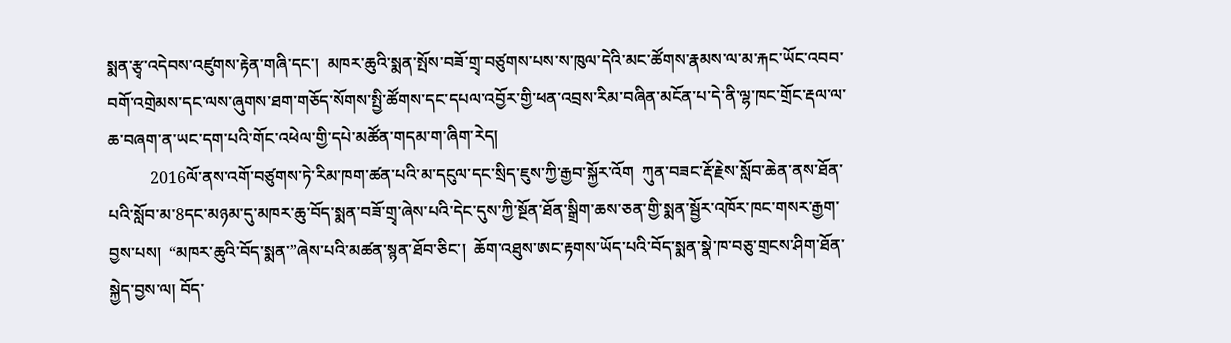སྨན་རྩྭ་འདེབས་འཛུགས་རྟེན་གཞི་དང་།  མཁར་ཆུའི་སྨན་སྤོས་བཟོ་གྲྭ་བཙུགས་པས་ས་ཁུལ་དེའི་མང་ཚོགས་རྣམས་ལ་མ་རྐང་ཡོང་འབབ་བགོ་འགྲེམས་དང་ལས་ཞུགས་ཐག་གཅོད་སོགས་སྤྱི་ཚོགས་དང་དཔལ་འབྱོར་གྱི་ཕན་འབྲས་རིམ་བཞིན་མངོན་པ་དེ་ནི་ལྷ་ཁང་གྲོང་རྡལ་ལ་ཆ་བཞག་ན་ཡང་དག་པའི་གོང་འཕེལ་གྱི་དཔེ་མཚོན་གདམ་ག་ཞིག་རེད།
          2016ལོ་ནས་འགོ་བཙུགས་ཏེ་རིམ་ཁག་ཚན་པའི་མ་དངུལ་དང་སྲིད་ཇུས་ཀྱི་རྒྱབ་སྐྱོར་འོག  ཀུན་བཟང་རྡོ་རྗེས་སློབ་ཆེན་ནས་ཐོན་པའི་སློབ་མ་8དང་མཉམ་དུ་མཁར་ཆུ་བོད་སྨན་བཟོ་གྲྭ་ཞེས་པའི་དེང་དུས་ཀྱི་སྔོན་ཐོན་སྒྲིག་ཆས་ཅན་གྱི་སྨན་སྦྱོར་འཁོར་ཁང་གསར་རྒྱག་བྱས་པས།  “མཁར་ཆུའི་བོད་སྨན་”ཞེས་པའི་མཚན་སྙན་ཐོབ་ཅིང་།  ཆོག་འཐུས་ཨང་རྟགས་ཡོད་པའི་བོད་སྨན་སྣེ་ཁ་བཅུ་གྲངས་ཤིག་ཐོན་སྐྱེད་བྱས་ལ། བོད་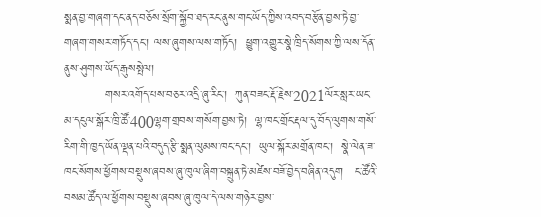སྨན་བྱ་གཞག་དང་ནད་བཅོས་སྲོག་སྐྱོབ་ཐད་རང་ནུས་གང་ཡོད་ཀྱིས་འབད་བརྩོན་བྱས་ཏེ་བྱ་གཞག་གསར་གཏོད་དང་། ལས་ཞུགས་ལས་གཏོད།  ཕྱུག་འགྱུར་སྣེ་ཁྲིད་སོགས་ཀྱི་ལས་དོན་ནུས་ཤུགས་ཡོད་རྒུསསྤེལ།
          གསར་འགོད་པས་བཅར་འདྲི་ཞུ་རིང་།  ཀུན་བཟང་རྡོ་རྗེས་2021ལོར་སླར་ཡང་མ་དངུལ་སྒོར་ཁྲི་ཚོ་400ལྷག་གྲབས་གསོག་བྱས་ཏེ།  ལྷ་ཁང་གྲོང་རྡལ་དུ་བོད་ལུགས་གསོ་རིག་གི་ཁྱད་ཡོན་ལྡན་པའི་བདུད་རྩི་སྨན་ལུམས་ཁང་དང་།  ཡུལ་སྐོར་མགྲོན་ཁང་།  སྣེ་ལེན་ཟ་ཁང་སོགས་ཕྱོགས་བསྡུས་ཞབས་ཞུ་ཁུལ་ཞིག་བསྐྲུན་ཏེ་མཛེས་བཟོ་བྱེད་བཞིན་འདུག   ང་ཚོའི་བསམ་ཚོད་ལ་ཕྱོགས་བསྡུས་ཞབས་ཞུ་ཁུལ་དེ་ལས་གཉེར་བྱས་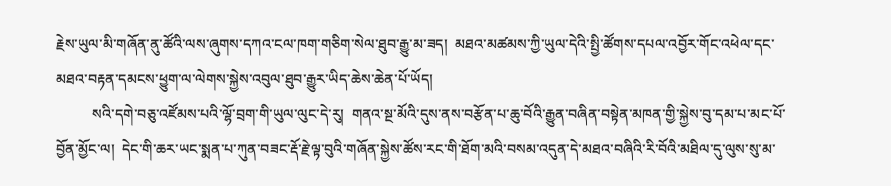རྗེས་ཡུལ་མི་གཞོན་ནུ་ཚོའི་ལས་ཞུགས་དཀའ་ངལ་ཁག་གཅིག་སེལ་ཐུབ་རྒྱུ་མ་ཟད།  མཐའ་མཚམས་ཀྱི་ཡུལ་དེའི་སྤྱི་ཚོགས་དཔལ་འབྱོར་གོང་འཕེལ་དང་མཐའ་བརྟན་དམངས་ཕྱུག་ལ་ལེགས་སྐྱེས་འབུལ་ཐུབ་རྒྱུར་ཡིད་ཆེས་ཆེན་པོ་ཡོད།
          སའི་དགེ་བཅུ་འཛོམས་པའི་ལྷོ་བྲག་གི་ཡུལ་ལུང་དེ་རུ།  གནའ་སྔ་མོའི་དུས་ནས་བརྩོན་པ་ཆུ་བོའི་རྒྱུན་བཞིན་བསྟེན་མཁན་གྱི་སྐྱེས་བུ་དམ་པ་མང་པོ་བྱོན་མྱོང་ལ།  དེང་གི་ཆར་ཡང་སྨན་པ་ཀུན་བཟང་རྡོ་རྗེ་ལྟ་བུའི་གཞོན་སྐྱེས་ཚོས་རང་གི་ཐོག་མའི་བསམ་འདུན་དེ་མཐའ་བཞིའི་རི་བོའི་མཐིལ་དུ་ལུས་སུ་མ་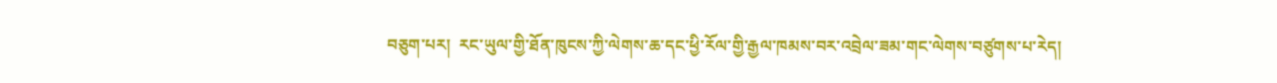བཅུག་པར།  རང་ཡུལ་གྱི་ཐོན་ཁུངས་ཀྱི་ལེགས་ཆ་དང་ཕྱི་རོལ་གྱི་རྒྱལ་ཁམས་བར་འབྲེལ་ཟམ་གང་ལེགས་བཙུགས་པ་རེད།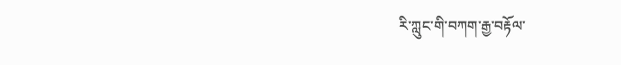རི་ཀླུང་གི་བཀག་རྒྱ་བརྟོལ་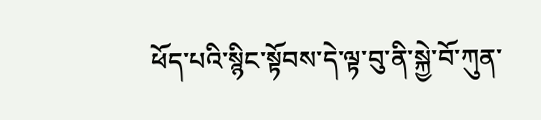ཕོད་པའི་སྙིང་སྟོབས་དེ་ལྟ་བུ་ནི་སྐྱེ་བོ་ཀུན་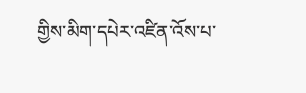གྱིས་མིག་དཔེར་འཛིན་འོས་པ་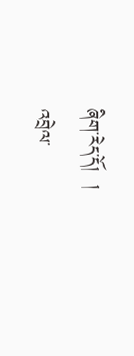ཞིག་རེད་དོ།  །
འབྲེལ་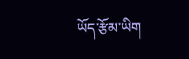ཡོད་རྩོམ་ཡིག